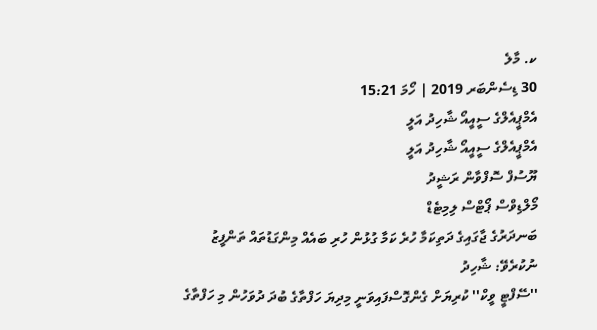ކ. މާލެ
30 ޑިސެންބަރ 2019 | ހޯމަ 15:21
އެމްޕީއެލްގެ ސީއީއޯ ޝާހިދު އަލީ
އެމްޕީއެލްގެ ސީއީއޯ ޝާހިދު އަލީ
ޔޫސުފް ސޮފްވާން ރަޝީދު
މޯލްޑިވްސް ޕޯޓްސް ލިމިޓެޑް
ބަނދަރުގެ ޖާގައިގެ ދަތިކަމާ ހުރެ ކަމާ ގުޅުން ހުރި ބައެއް މިންގަޑުތައް ތަންފީޒު ނުކުރެވޭ: ޝާހިދު
''ސޭފްޓީ ވީކް'' ކުރިޔަށް ގެންގޮސްފައިވަނީ މިދިޔަ ހަފްތާގެ ބުދަ ދުވަހުން މި ހަފްތާގެ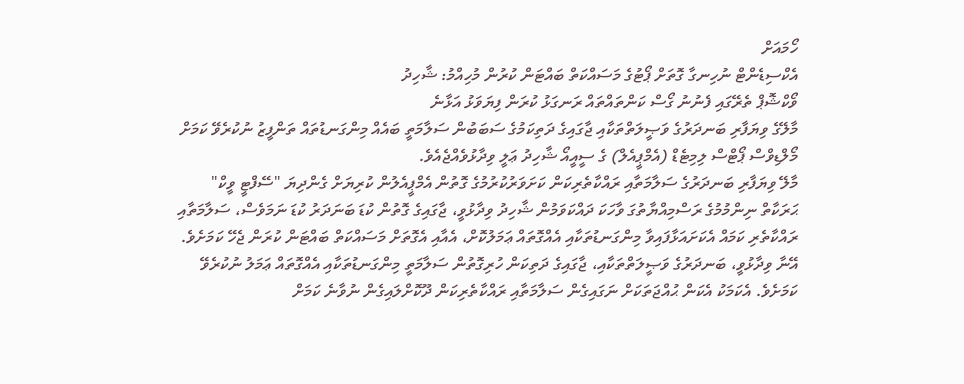ހޯމައަށް
އެކްސިޑެންޓް ނުހިނގާ ގޮތަށް ޕޯޓުގެ މަސައްކަތް ބައްޓަން ކުރުން މުހިއްމު: ޝާހިދު
ވޯކްޝޮޕް ތެރޭގައި ފެނުނު ގޯސް ކަންތައްތައް ރަނގަޅު ކުރަން ފިޔަވަޅު އަޅާނެ
މާލޭގެ ވިޔަފާރި ބަނދަރުގެ ވަޞީލަތްތަކާއި ޖާގައިގެ ދަތިކަމުގެ ސަބަބުން ސަލާމަތީ ބައެއް މިންގަނޑުތައް ތަންފީޒު ނުކުރެވޭ ކަމަށް މޯލްޑިވްސް ޕޯޓްސް ލިމިޓެޑް (އެމްޕީއެލް) ގެ ސީއީއޯ ޝާހިދު ޢަލީ ވިދާޅުވެއްޖެއެވެ.
މާލޭ ވިޔަފާރި ބަނދަރުގެ ސަލާމަތާއި ރައްކާތެރިކަން ކަށަވަރުކުރުމުގެ ގޮތުން އެމްޕީއެލުން ކުރިޔަށް ގެންދިޔަ "ސޭފްޓީ ވީކް" ޙަރަކާތް ނިންމުމުގެ ރަސްމިއްޔާތުގަ ވާހަކަ ދައްކަވަމުން ޝާހިދު ވިދާޅުވީ، ޖާގައިގެ ގޮތުން ކުޑަ ބަނަދަރު ކުޑަ ނަމަވެސް، ސަލާމަތާއި ރައްކާތެރި ކަމައް އެކަށައަޅާފައިވާ މިންގަނޑުތަކާއި އެއްގޮތައް ޢަމަލުކޮށް، އެއާއި އެގޮތަށް މަސައްކަތް ބައްޓަން ކުރަން ޖެހޭ ކަމަށެވެ.
އޭނާ ވިދާޅުވީ، ބަނދަރުގެ ވަޞީލަތްތަކާއި، ޖާގައިގެ ދަތިކަން ހުރިގޮތުން ސަލާމަތީ މިންގަނޑުތަކާއި އެއްގޮތައް ޢަމަލު ނުކުރެވޭ ކަމަށެވެ. އެކަމަކު އެކަން ޙުއްޖަތަކަށް ނަގައިގެން ސަލާމަތާއި ރައްކާތެރިކަން ދޫކޮށްލައިގެން ނުވާނެ ކަމަށް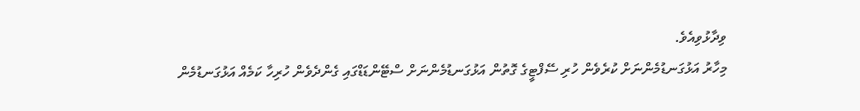ވިދާޅުވިއެވެ.
މިހާރު އަޅުގަނޑުމެންނަށް ކުރެވެން ހުރި ސޭފްޓީގެ ގޮތުން އަޅުގަނޑުމެންނަށް ސްޓޭންޑަޑްގައި ގެންދެވެން ހުރިހާ ކަމެއް އަޅުގަނޑުމެން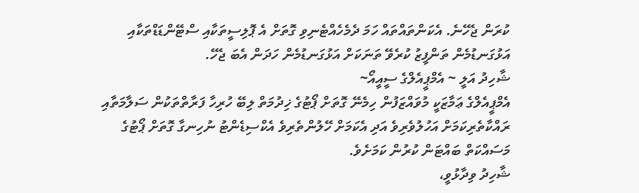ކުރަން ޖެހޭނެ. އެކަންތައްތައް ހަމަ ދެމެހެއްޓެނިވި ގޮތަށް އެ ޕޮލިސީތަކާއި ސްޓޭންޑަޑްތަކާއި އަޅުގަނޑުމެން ތަންފީޒު ކުރެވޭ ތަނަކަށް އަޅުގަނޑުމެން ހަދަން އެބަ ޖެހޭ.
ޝާހިދު އަލީ ~ އެމްޕީއެލްގެ ސީއީއޯ~
އެމްޕީއެލްގެ ޢަމާޒަކީ މުވައްޒަފުން ހިމެނޭ ގޮތަށް ޕޯޓުގެ ޚިދުމަތް ލިބޭ ހުރިހާ ފަރާތްތަކުން ސަލާމަތާއި ރައްކާތެރިކަމަށް އަހުލުވެރިވެ އަދި އެކަމަށް ހޭލުންތެރިވެ އެކްސިޑެންޓު ނުހިނގާ ގޮތަށް ޕޯޓުގެ މަސައްކަތް ބައްޓަން ކުރުން ކަމަށެވެ.
ޝާހިދު ވިދާޅުވީ،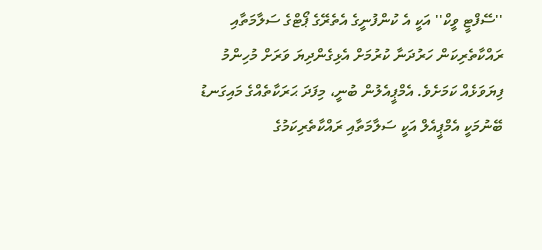''ސޭފްޓީ ވީކް'' އަކީ އެ ކުންފުނީގެ އެތެރޭގެ ޕޯޓްގެ ސަލާމަތާއި ރައްކާތެރިކަން ހަރުދަނާ ކުރުމަށް އެޅިގެންދިޔަ ވަރަށް މުހިންމު ފިޔަވަޅެއް ކަމަށެވެ. އެމްޕީއެލުން ބުނީ، މިފަދަ ޙަރަކާތެއްގެ މައިގަނޑު ބޭނުމަކީ އެމްޕީއެލް އަކީ ސަލާމަތާއި ރައްކާތެރިކަމުގެ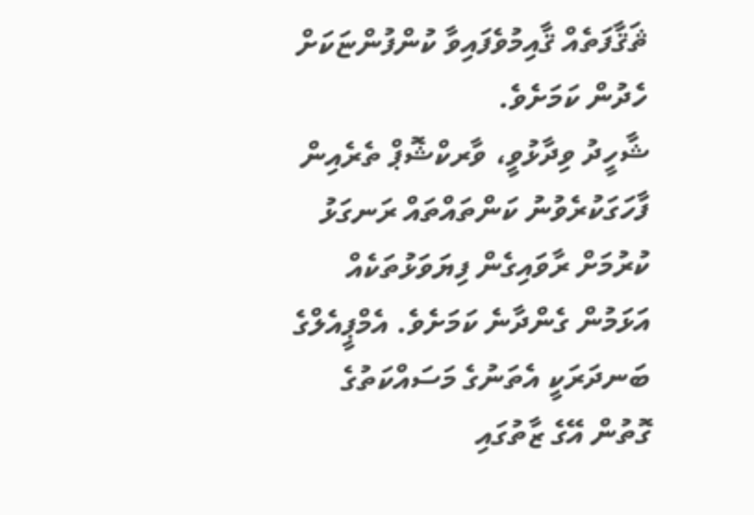ޘަޤާފަތެއް ޤާއިމުވެފައިވާ ކުންފުންޏަކަށް ހެދުން ކަމަށެވެ.
ޝާހީދު ވިދާޅުވީ، ވާރކްޝޮޕް ތެރެއިން ފާހަގަކުރެވުނު ކަންތައްތައް ރަނގަޅު ކުރުމަށް ރާވައިގެން ފިޔަވަޅުތަކެއް އަޅަމުން ގެންދާނެ ކަމަށެވެ. އެމްޕީއެލްގެ ބަނދަރަކީ އެތަނުގެ މަސައްކަތުގެ ގޮތުން އޭގެ ޒާތުގައި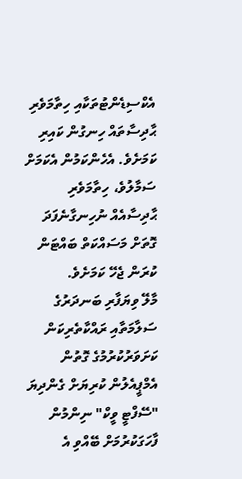އެކްސިޑެންޓުތަކާއި ހިތާމަވެރި ޙާދިސާތައް ހިނގުން ކައިރި ކަމަށެވެ. އެހެންކަމުން އެކަމަށް ސަމާލުވެ، ހިތާމަވެރި ޙާދިސާއެއް ނުހިނގާނެފަދަ ގޮތަށް މަސައްކަތް ބައްޓަން ކުރަން ޖެހޭ ކަމަށެވެ.
މާލޭ ވިޔަފާރި ބަނދަރުގެ ސަލާމަތާއި ރައްކާތެރިކަން ކަށަވަރުކުރުމުގެ ގޮތުން އެމްޕީއެލުން ކުރިޔަށް ގެންދިޔަ "ސޭފްޓީ ވީކް" ނިންމުން ފާހަގަކުރުމަށް ބޭއްވި އެ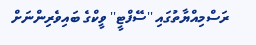ރަސްމިއްޔާތުގައި ''ސޭފްޓީ'' ވީކްގެ ބައިވެރިންނަށް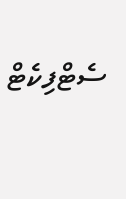ސެޓްފިކެޓް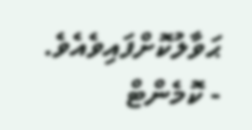ޙަވާލުކޮށްފައިވެއެވެ.
- ކޮމެންޓް